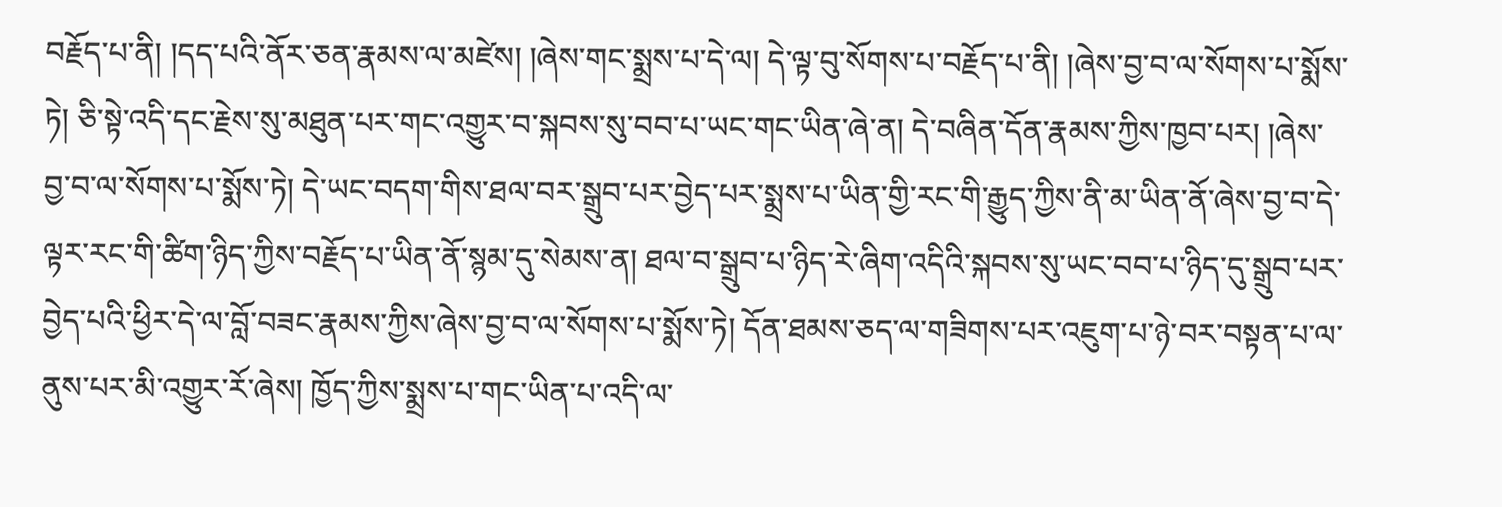བརྗོད་པ་ནི། །དད་པའི་ནོར་ཅན་རྣམས་ལ་མཛེས། །ཞེས་གང་སྨྲས་པ་དེ་ལ། དེ་ལྟ་བུ་སོགས་པ་བརྗོད་པ་ནི། །ཞེས་བྱ་བ་ལ་སོགས་པ་སྨོས་ཏེ། ཅི་སྟེ་འདི་དང་རྗེས་སུ་མཐུན་པར་གང་འགྱུར་བ་སྐབས་སུ་བབ་པ་ཡང་གང་ཡིན་ཞེ་ན། དེ་བཞིན་དོན་རྣམས་ཀྱིས་ཁྱབ་པར། །ཞེས་བྱ་བ་ལ་སོགས་པ་སྨོས་ཏེ། དེ་ཡང་བདག་གིས་ཐལ་བར་སྒྲུབ་པར་བྱེད་པར་སྨྲས་པ་ཡིན་གྱི་རང་གི་རྒྱུད་ཀྱིས་ནི་མ་ཡིན་ནོ་ཞེས་བྱ་བ་དེ་ལྟར་རང་གི་ཚིག་ཉིད་ཀྱིས་བརྗོད་པ་ཡིན་ནོ་སྙམ་དུ་སེམས་ན། ཐལ་བ་སྒྲུབ་པ་ཉིད་རེ་ཞིག་འདིའི་སྐབས་སུ་ཡང་བབ་པ་ཉིད་དུ་སྒྲུབ་པར་བྱེད་པའི་ཕྱིར་དེ་ལ་བློ་བཟང་རྣམས་ཀྱིས་ཞེས་བྱ་བ་ལ་སོགས་པ་སྨོས་ཏེ། དོན་ཐམས་ཅད་ལ་གཟིགས་པར་འཇུག་པ་ཉེ་བར་བསྟན་པ་ལ་ནུས་པར་མི་འགྱུར་རོ་ཞེས། ཁྱོད་ཀྱིས་སྨྲས་པ་གང་ཡིན་པ་འདི་ལ་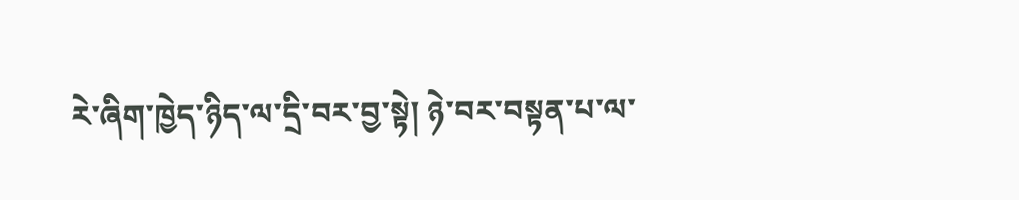རེ་ཞིག་ཁྱེད་ཉིད་ལ་དྲི་བར་བྱ་སྟེ། ཉེ་བར་བསྟན་པ་ལ་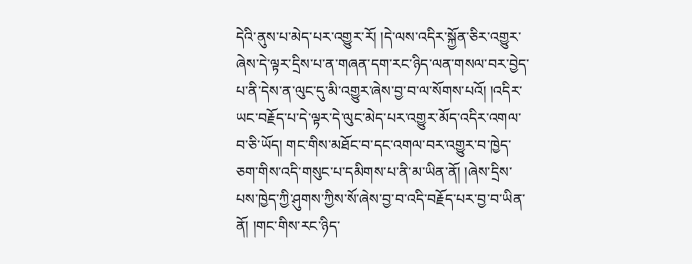དེའི་ནུས་པ་མེད་པར་འགྱུར་རོ། །དེ་ལས་འདིར་སྐྱོན་ཅིར་འགྱུར་ཞེས་དེ་ལྟར་དྲིས་པ་ན་གཞན་དག་རང་ཉིད་ལན་གསལ་བར་བྱེད་པ་ནི་དེས་ན་ལུང་དུ་མི་འགྱུར་ཞེས་བྱ་བ་ལ་སོགས་པའོ། །འདིར་ཡང་བརྗོད་པ་དེ་ལྟར་དེ་ལུང་མེད་པར་འགྱུར་མོད་འདིར་འགལ་བ་ཅི་ཡོད། གང་གིས་མཐོང་བ་དང་འགལ་བར་འགྱུར་བ་ཁྱེད་ཅག་གིས་འདི་གསུང་པ་དམིགས་པ་ནི་མ་ཡིན་ནོ། །ཞེས་དྲིས་པས་ཁྱེད་ཀྱི་ཤུགས་ཀྱིས་སོ་ཞེས་བྱ་བ་འདི་བརྗོད་པར་བྱ་བ་ཡིན་ནོ། །གང་གིས་རང་ཉིད་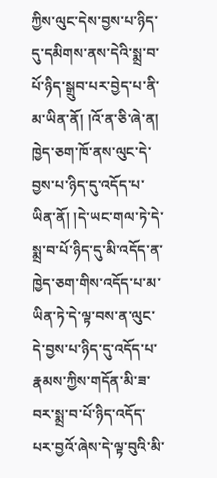ཀྱིས་ལུང་དེས་བྱས་པ་ཉིད་དུ་དམིགས་ནས་དེའི་སྨྲ་བ་པོ་ཉིད་སྒྲུབ་པར་བྱེད་པ་ནི་མ་ཡིན་ནོ། །འོ་ན་ཅི་ཞེ་ན། ཁྱེད་ཅག་ཁོ་ནས་ལུང་དེ་བྱས་པ་ཉིད་དུ་འདོད་པ་ཡིན་ནོ། །དེ་ཡང་གལ་ཏེ་དེ་སྨྲ་བ་པོ་ཉིད་དུ་མི་འདོད་ན་ཁྱེད་ཅག་གིས་འདོད་པ་མ་ཡིན་ཏེ་དེ་ལྟ་བས་ན་ལུང་དེ་བྱས་པ་ཉིད་དུ་འདོད་པ་རྣམས་ཀྱིས་གདོན་མི་ཟ་བར་སྨྲ་བ་པོ་ཉིད་འདོད་པར་བྱའོ་ཞེས་དེ་ལྟ་བུའི་མི་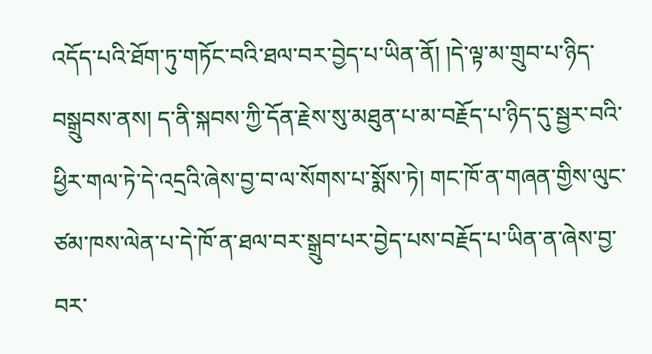འདོད་པའི་ཐོག་ཏུ་གཏོང་བའི་ཐལ་བར་བྱེད་པ་ཡིན་ནོ། །དེ་ལྟ་མ་གྲུབ་པ་ཉིད་བསྒྲུབས་ནས། ད་ནི་སྐབས་ཀྱི་དོན་རྗེས་སུ་མཐུན་པ་མ་བརྗོད་པ་ཉིད་དུ་སྦྱར་བའི་ཕྱིར་གལ་ཏེ་དེ་འདྲའི་ཞེས་བྱ་བ་ལ་སོགས་པ་སྨོས་ཏེ། གང་ཁོ་ན་གཞན་གྱིས་ལུང་ཙམ་ཁས་ལེན་པ་དེ་ཁོ་ན་ཐལ་བར་སྒྲུབ་པར་བྱེད་པས་བརྗོད་པ་ཡིན་ན་ཞེས་བྱ་བར་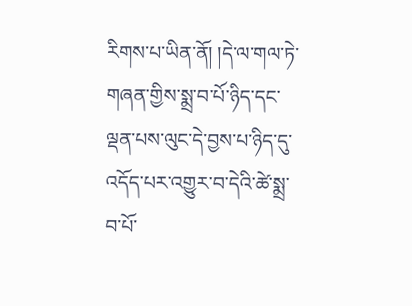རིགས་པ་ཡིན་ནོ། །དེ་ལ་གལ་ཏེ་གཞན་གྱིས་སྨྲ་བ་པོ་ཉིད་དང་ལྡན་པས་ལུང་དེ་བྱས་པ་ཉིད་དུ་འདོད་པར་འགྱུར་བ་དེའི་ཚེ་སྨྲ་བ་པོ་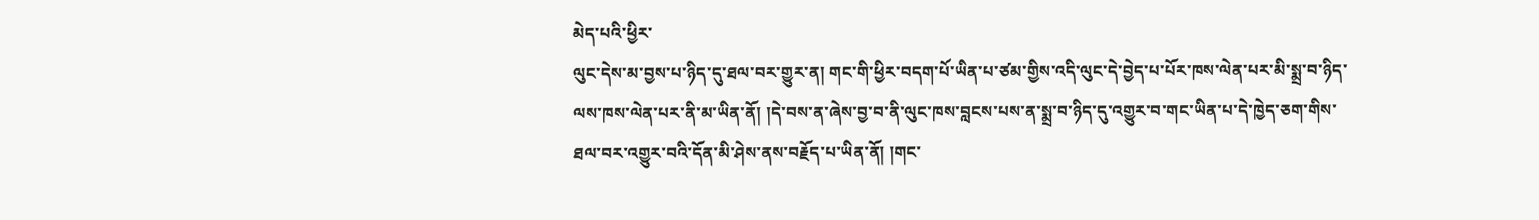མེད་པའི་ཕྱིར་
ལུང་དེས་མ་བྱས་པ་ཉིད་དུ་ཐལ་བར་གྱུར་ན། གང་གི་ཕྱིར་བདག་པོ་ཡིན་པ་ཙམ་གྱིས་འདི་ལུང་དེ་བྱེད་པ་པོར་ཁས་ལེན་པར་མི་སྨྲ་བ་ཉིད་ལས་ཁས་ལེན་པར་ནི་མ་ཡིན་ནོ། །དེ་བས་ན་ཞེས་བྱ་བ་ནི་ལུང་ཁས་བླངས་པས་ན་སྨྲ་བ་ཉིད་དུ་འགྱུར་བ་གང་ཡིན་པ་དེ་ཁྱེད་ཅག་གིས་ཐལ་བར་འགྱུར་བའི་དོན་མི་ཤེས་ནས་བརྗོད་པ་ཡིན་ནོ། །གང་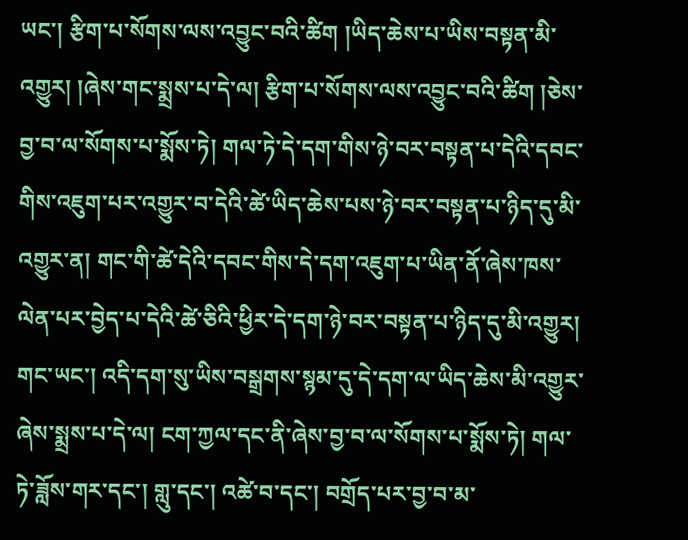ཡང་། རྩིག་པ་སོགས་ལས་འབྱུང་བའི་ཚིག །ཡིད་ཆེས་པ་ཡིས་བསྟན་མི་འགྱུར། །ཞེས་གང་སྨྲས་པ་དེ་ལ། རྩིག་པ་སོགས་ལས་འབྱུང་བའི་ཚིག །ཅེས་བྱ་བ་ལ་སོགས་པ་སྨོས་ཏེ། གལ་ཏེ་དེ་དག་གིས་ཉེ་བར་བསྟན་པ་དེའི་དབང་གིས་འཇུག་པར་འགྱུར་བ་དེའི་ཚེ་ཡིད་ཆེས་པས་ཉེ་བར་བསྟན་པ་ཉིད་དུ་མི་འགྱུར་ན། གང་གི་ཚེ་དེའི་དབང་གིས་དེ་དག་འཇུག་པ་ཡིན་ནོ་ཞེས་ཁས་ལེན་པར་བྱེད་པ་དེའི་ཚེ་ཅིའི་ཕྱིར་དེ་དག་ཉེ་བར་བསྟན་པ་ཉིད་དུ་མི་འགྱུར། གང་ཡང་། འདི་དག་སུ་ཡིས་བསྒྲགས་སྙམ་དུ་དེ་དག་ལ་ཡིད་ཆེས་མི་འགྱུར་ཞེས་སྨྲས་པ་དེ་ལ། ངག་ཀྱལ་དང་ནི་ཞེས་བྱ་བ་ལ་སོགས་པ་སྨོས་ཏེ། གལ་ཏེ་ཟློས་གར་དང་། གླུ་དང་། འཚེ་བ་དང་། བགྲོད་པར་བྱ་བ་མ་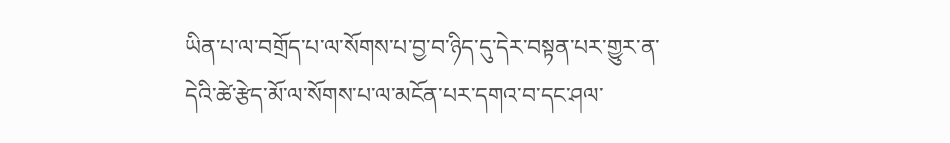ཡིན་པ་ལ་བགྲོད་པ་ལ་སོགས་པ་བྱ་བ་ཉིད་དུ་དེར་བསྟན་པར་གྱུར་ན་དེའི་ཚེ་རྩེད་མོ་ལ་སོགས་པ་ལ་མངོན་པར་དགའ་བ་དང་ཤལ་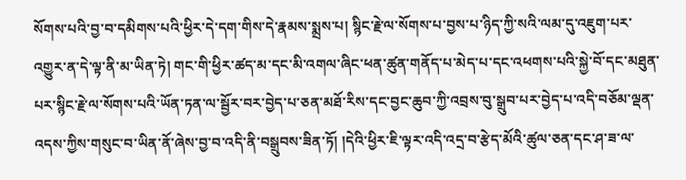སོགས་པའི་བྱ་བ་དམིགས་པའི་ཕྱིར་དེ་དག་གིས་དེ་རྣམས་སྨྲས་པ། སྙིང་རྗེ་ལ་སོགས་པ་བྱས་པ་ཉིད་ཀྱི་སའི་ལམ་དུ་འཇུག་པར་འགྱུར་ན་དེ་ལྟ་ནི་མ་ཡིན་ཏེ། གང་གི་ཕྱིར་ཚད་མ་དང་མི་འགལ་ཞིང་ཕན་ཚུན་གནོད་པ་མེད་པ་དང་འཕགས་པའི་སྐྱེ་བོ་དང་མཐུན་པར་སྙིང་རྗེ་ལ་སོགས་པའི་ཡོན་ཏན་ལ་སྦྱོར་བར་བྱེད་པ་ཅན་མཐོ་རིས་དང་བྱང་ཆུབ་ཀྱི་འབྲས་བུ་སྒྲུབ་པར་བྱེད་པ་འདི་བཅོམ་ལྡན་འདས་ཀྱིས་གསུང་བ་ཡིན་ནོ་ཞེས་བྱ་བ་འདི་ནི་བསྒྲུབས་ཟིན་ཏོ། །དེའི་ཕྱིར་ཇི་ལྟར་འདི་འདྲ་བ་རྩེད་མོའི་ཚུལ་ཅན་དང་ཤ་ཟ་ལ་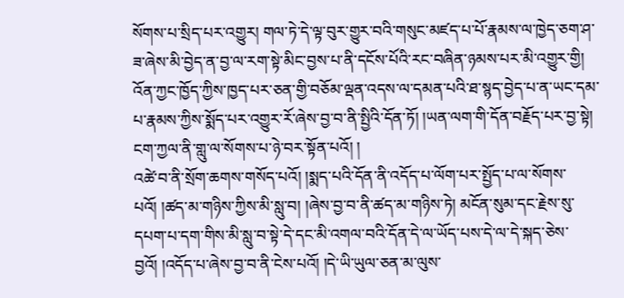སོགས་པ་སྲིད་པར་འགྱུར། གལ་ཏེ་དེ་ལྟ་བུར་གྱུར་བའི་གསུང་མཛད་པ་པོ་རྣམས་ལ་ཁྱེད་ཅག་ཤ་ཟ་ཞེས་མི་བྱེད་ན་བྱ་ལ་རག་སྟེ་མིང་བྱས་པ་ནི་དངོས་པོའི་རང་བཞིན་ཉམས་པར་མི་འགྱུར་གྱི། འོན་ཀྱང་ཁྱོད་ཀྱིས་ཁྱད་པར་ཅན་གྱི་བཅོམ་ལྡན་འདས་ལ་དམན་པའི་ཐ་སྙད་བྱེད་པ་ན་ཡང་དམ་པ་རྣམས་ཀྱིས་སྨོད་པར་འགྱུར་རོ་ཞེས་བྱ་བ་ནི་སྤྱིའི་དོན་ཏོ། །ཡན་ལག་གི་དོན་བརྗོད་པར་བྱ་སྟེ། ངག་ཀྱལ་ནི་གླུ་ལ་སོགས་པ་ཉེ་བར་སྟོན་པའོ། །
འཚེ་བ་ནི་སྲོག་ཆགས་གསོད་པའོ། །སྨད་པའི་དོན་ནི་འདོད་པ་ལོག་པར་སྤྱོད་པ་ལ་སོགས་པའོ། །ཚད་མ་གཉིས་ཀྱིས་མི་སླུ་བ། །ཞེས་བྱ་བ་ནི་ཚད་མ་གཉིས་ཏེ། མངོན་སུམ་དང་རྗེས་སུ་དཔག་པ་དག་གིས་མི་སླུ་བ་སྟེ་དེ་དང་མི་འགལ་བའི་དོན་དེ་ལ་ཡོད་པས་དེ་ལ་དེ་སྐད་ཅེས་བྱའོ། །འདོད་པ་ཞེས་བྱ་བ་ནི་ངེས་པའོ། །དེ་ཡི་ཡུལ་ཅན་མ་ལུས་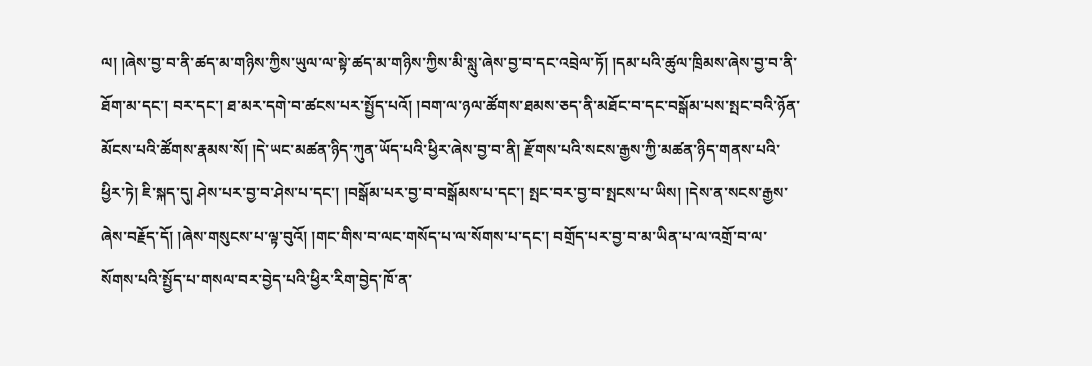ལ། །ཞེས་བྱ་བ་ནི་ཚད་མ་གཉིས་ཀྱིས་ཡུལ་ལ་སྟེ་ཚད་མ་གཉིས་ཀྱིས་མི་སླུ་ཞེས་བྱ་བ་དང་འབྲེལ་ཏོ། །དམ་པའི་ཚུལ་ཁྲིམས་ཞེས་བྱ་བ་ནི་ཐོག་མ་དང་། བར་དང་། ཐ་མར་དགེ་བ་ཚངས་པར་སྤྱོད་པའོ། །བག་ལ་ཉལ་ཚོགས་ཐམས་ཅད་ནི་མཐོང་བ་དང་བསྒོམ་པས་སྤང་བའི་ཉོན་མོངས་པའི་ཚོགས་རྣམས་སོ། །དེ་ཡང་མཚན་ཉིད་ཀུན་ཡོད་པའི་ཕྱིར་ཞེས་བྱ་བ་ནི། རྫོགས་པའི་སངས་རྒྱས་ཀྱི་མཚན་ཉིད་གནས་པའི་ཕྱིར་ཏེ། ཇི་སྐད་དུ། ཤེས་པར་བྱ་བ་ཤེས་པ་དང་། །བསྒོམ་པར་བྱ་བ་བསྒོམས་པ་དང་། སྤང་བར་བྱ་བ་སྤངས་པ་ཡིས། །དེས་ན་སངས་རྒྱས་ཞེས་བརྗོད་དོ། །ཞེས་གསུངས་པ་ལྟ་བུའོ། །གང་གིས་བ་ལང་གསོད་པ་ལ་སོགས་པ་དང་། བགྲོད་པར་བྱ་བ་མ་ཡིན་པ་ལ་འགྲོ་བ་ལ་སོགས་པའི་སྤྱོད་པ་གསལ་བར་བྱེད་པའི་ཕྱིར་རིག་བྱེད་ཁོ་ན་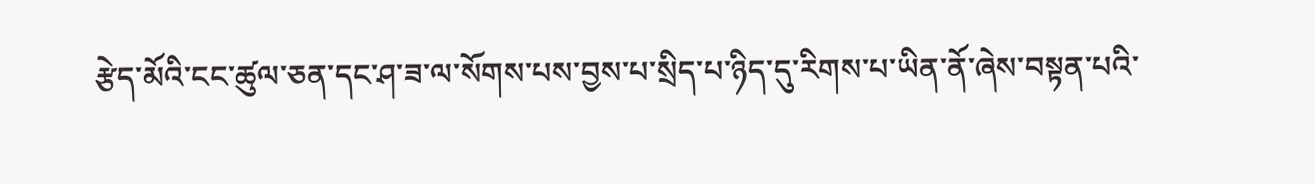རྩེད་མོའི་ངང་ཚུལ་ཅན་དང་ཤ་ཟ་ལ་སོགས་པས་བྱས་པ་སྲིད་པ་ཉིད་དུ་རིགས་པ་ཡིན་ནོ་ཞེས་བསྟན་པའི་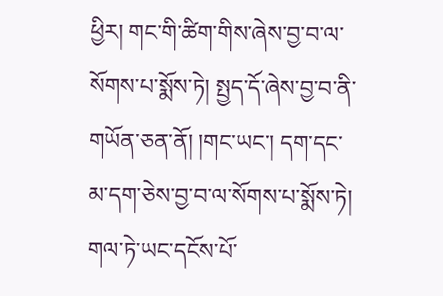ཕྱིར། གང་གི་ཚིག་གིས་ཞེས་བྱ་བ་ལ་སོགས་པ་སྨོས་ཏེ། སྤྱད་དོ་ཞེས་བྱ་བ་ནི་གཡོན་ཅན་ནོ། །གང་ཡང་། དག་དང་མ་དག་ཅེས་བྱ་བ་ལ་སོགས་པ་སྨོས་ཏེ། གལ་ཏེ་ཡང་དངོས་པོ་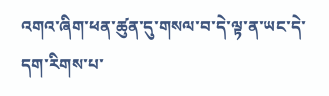འགའ་ཞིག་ཕན་ཚུན་དུ་གསལ་བ་དེ་ལྟ་ན་ཡང་དེ་དག་རིགས་པ་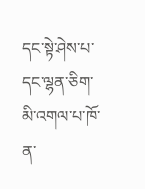དང་སྟེ་ཤེས་པ་དང་ལྷན་ཅིག་མི་འགལ་པ་ཁོ་ན་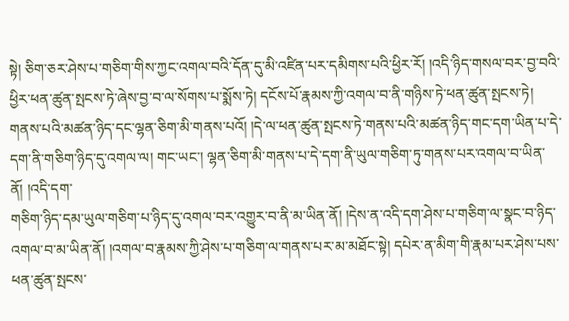སྟེ། ཅིག་ཅར་ཤེས་པ་གཅིག་གིས་ཀྱང་འགལ་བའི་དོན་དུ་མི་འཛིན་པར་དམིགས་པའི་ཕྱིར་རོ། །འདི་ཉིད་གསལ་བར་བྱ་བའི་ཕྱིར་ཕན་ཚུན་སྤངས་ཏེ་ཞེས་བྱ་བ་ལ་སོགས་པ་སྨོས་ཏེ། དངོས་པོ་རྣམས་ཀྱི་འགལ་བ་ནི་གཉིས་ཏེ་ཕན་ཚུན་སྤངས་ཏེ། གནས་པའི་མཚན་ཉིད་དང་ལྷན་ཅིག་མི་གནས་པའོ། །དེ་ལ་ཕན་ཚུན་སྤངས་ཏེ་གནས་པའི་མཚན་ཉིད་གང་དག་ཡིན་པ་དེ་དག་ནི་གཅིག་ཉིད་དུ་འགལ་ལ། གང་ཡང་། ལྷན་ཅིག་མི་གནས་པ་དེ་དག་ནི་ཡུལ་གཅིག་ཏུ་གནས་པར་འགལ་བ་ཡིན་ནོ། །འདི་དག་
གཅིག་ཉིད་དམ་ཡུལ་གཅིག་པ་ཉིད་དུ་འགལ་བར་འགྱུར་བ་ནི་མ་ཡིན་ནོ། །དེས་ན་འདི་དག་ཤེས་པ་གཅིག་ལ་སྣང་བ་ཉིད་འགལ་བ་མ་ཡིན་ནོ། །འགལ་བ་རྣམས་ཀྱི་ཤེས་པ་གཅིག་ལ་གནས་པར་མ་མཐོང་སྟེ། དཔེར་ན་མིག་གི་རྣམ་པར་ཤེས་པས་ཕན་ཚུན་སྤངས་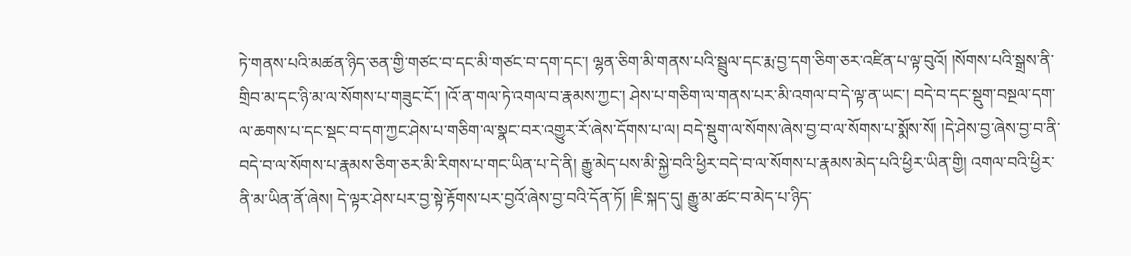ཏེ་གནས་པའི་མཚན་ཉིད་ཅན་གྱི་གཙང་བ་དང་མི་གཙང་བ་དག་དང་། ལྷན་ཅིག་མི་གནས་པའི་སྦྲུལ་དང་རྨ་བྱ་དག་ཅིག་ཅར་འཛིན་པ་ལྟ་བུའོ། །སོགས་པའི་སྒྲས་ནི་གྲིབ་མ་དང་ཉི་མ་ལ་སོགས་པ་གཟུང་ངོ་། །འོ་ན་གལ་ཏེ་འགལ་བ་རྣམས་ཀྱང་། ཤེས་པ་གཅིག་ལ་གནས་པར་མི་འགལ་བ་དེ་ལྟ་ན་ཡང་། བདེ་བ་དང་སྡུག་བསྔལ་དག་ལ་ཆགས་པ་དང་སྡང་བ་དག་ཀྱང་ཤེས་པ་གཅིག་ལ་སྣང་བར་འགྱུར་རོ་ཞེས་དོགས་པ་ལ། བདེ་སྡུག་ལ་སོགས་ཞེས་བྱ་བ་ལ་སོགས་པ་སྨོས་སོ། །དེ་ཤེས་བྱ་ཞེས་བྱ་བ་ནི་བདེ་བ་ལ་སོགས་པ་རྣམས་ཅིག་ཅར་མི་རིགས་པ་གང་ཡིན་པ་དེ་ནི། རྒྱུ་མེད་པས་མི་སྐྱེ་བའི་ཕྱིར་བདེ་བ་ལ་སོགས་པ་རྣམས་མེད་པའི་ཕྱིར་ཡིན་གྱི། འགལ་བའི་ཕྱིར་ནི་མ་ཡིན་ནོ་ཞེས། དེ་ལྟར་ཤེས་པར་བྱ་སྟེ་རྟོགས་པར་བྱའོ་ཞེས་བྱ་བའི་དོན་ཏོ། །ཇི་སྐད་དུ། རྒྱུ་མ་ཚང་བ་མེད་པ་ཉིད་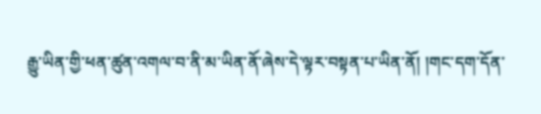རྒྱུ་ཡིན་གྱི་ཕན་ཚུན་འགལ་བ་ནི་མ་ཡིན་ནོ་ཞེས་དེ་ལྟར་བསྟན་པ་ཡིན་ནོ། །གང་དག་དོན་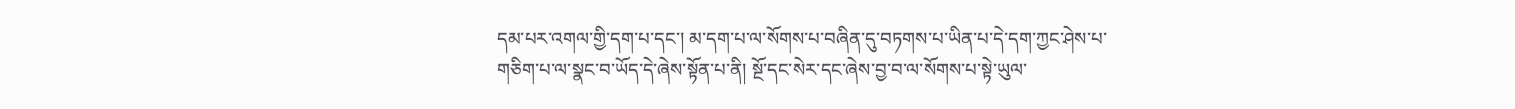དམ་པར་འགལ་གྱི་དག་པ་དང་། མ་དག་པ་ལ་སོགས་པ་བཞིན་དུ་བཏགས་པ་ཡིན་པ་དེ་དག་ཀྱང་ཤེས་པ་གཅིག་པ་ལ་སྣང་བ་ཡོད་དེ་ཞེས་སྟོན་པ་ནི། སྔོ་དང་སེར་དང་ཞེས་བྱ་བ་ལ་སོགས་པ་སྟེ་ཡུལ་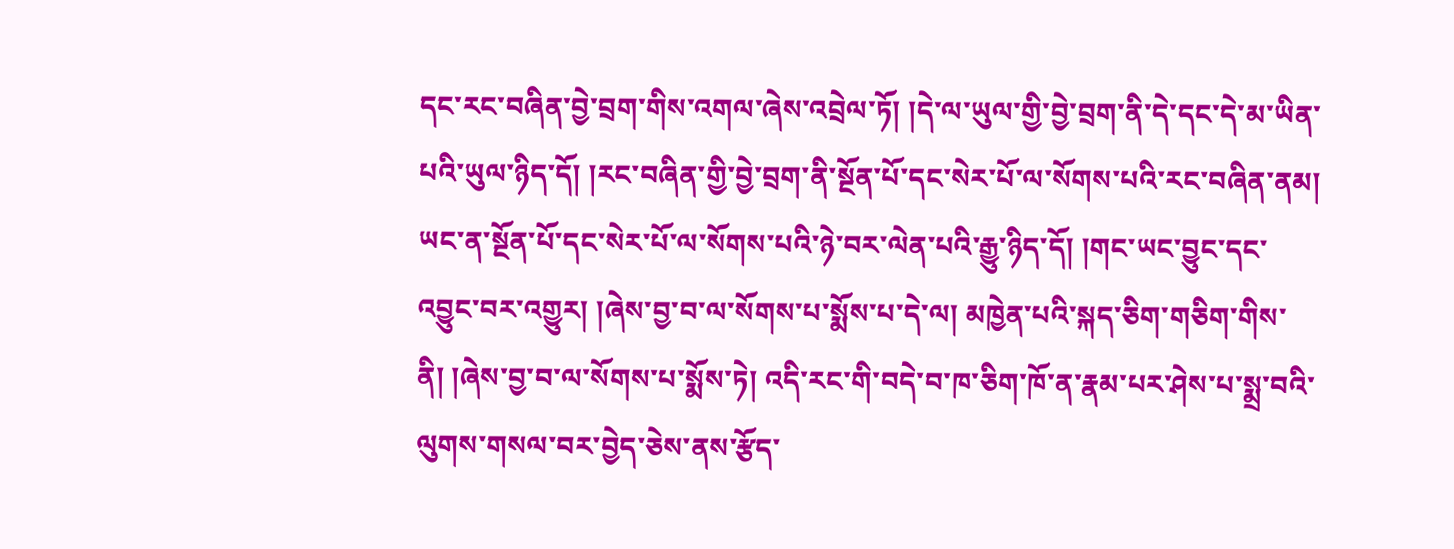དང་རང་བཞིན་བྱེ་བྲག་གིས་འགལ་ཞེས་འབྲེལ་ཏོ། །དེ་ལ་ཡུལ་གྱི་བྱེ་བྲག་ནི་དེ་དང་དེ་མ་ཡིན་པའི་ཡུལ་ཉིད་དོ། །རང་བཞིན་གྱི་བྱེ་བྲག་ནི་སྔོན་པོ་དང་སེར་པོ་ལ་སོགས་པའི་རང་བཞིན་ནམ། ཡང་ན་སྔོན་པོ་དང་སེར་པོ་ལ་སོགས་པའི་ཉེ་བར་ལེན་པའི་རྒྱུ་ཉིད་དོ། །གང་ཡང་བྱུང་དང་འབྱུང་བར་འགྱུར། །ཞེས་བྱ་བ་ལ་སོགས་པ་སྨོས་པ་དེ་ལ། མཁྱེན་པའི་སྐད་ཅིག་གཅིག་གིས་ནི། །ཞེས་བྱ་བ་ལ་སོགས་པ་སྨོས་ཏེ། འདི་རང་གི་བདེ་བ་ཁ་ཅིག་ཁོ་ན་རྣམ་པར་ཤེས་པ་སྨྲ་བའི་ལུགས་གསལ་བར་བྱེད་ཅེས་ནས་རྩོད་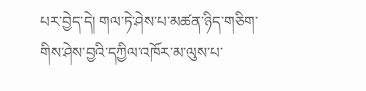པར་བྱེད་དེ། གལ་ཏེ་ཤེས་པ་མཚན་ཉིད་གཅིག་གིས་ཤེས་བྱའི་དཀྱིལ་འཁོར་མ་ལུས་པ་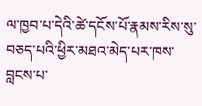ལ་ཁྱབ་པ་དེའི་ཚེ་དངོས་པོ་རྣམས་རིས་སུ་བཅད་པའི་ཕྱིར་མཐའ་མེད་པར་ཁས་བླངས་པ་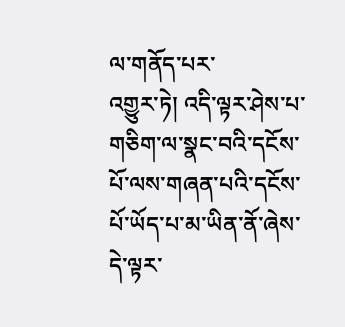ལ་གནོད་པར་
འགྱུར་ཏེ། འདི་ལྟར་ཤེས་པ་གཅིག་ལ་སྣང་བའི་དངོས་པོ་ལས་གཞན་པའི་དངོས་པོ་ཡོད་པ་མ་ཡིན་ནོ་ཞེས་དེ་ལྟར་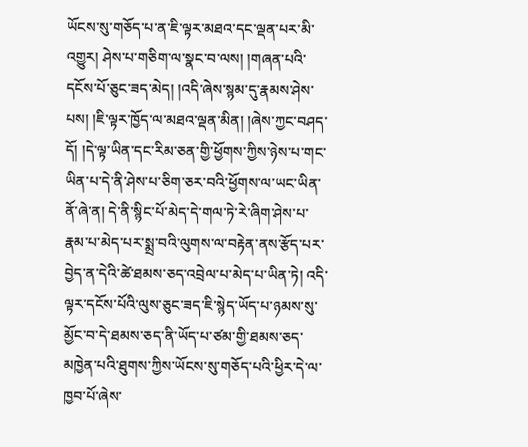ཡོངས་སུ་གཅོད་པ་ན་ཇི་ལྟར་མཐའ་དང་ལྡན་པར་མི་འགྱུར། ཤེས་པ་གཅིག་ལ་སྣང་བ་ལས། །གཞན་པའི་དངོས་པོ་ཅུང་ཟད་མེད། །འདི་ཞེས་སྙམ་དུ་རྣམས་ཤེས་པས། །ཇི་ལྟར་ཁྱོད་ལ་མཐའ་ལྡན་མིན། །ཞེས་ཀྱང་བཤད་དོ། །དེ་ལྟ་ཡིན་དང་རིམ་ཅན་གྱི་ཕྱོགས་ཀྱིས་ཉེས་པ་གང་ཡིན་པ་དེ་ནི་ཤེས་པ་ཅིག་ཅར་བའི་ཕྱོགས་ལ་ཡང་ཡིན་ནོ་ཞེ་ན། དེ་ནི་སྙིང་པོ་མེད་དེ་གལ་ཏེ་རེ་ཞིག་ཤེས་པ་རྣམ་པ་མེད་པར་སྨྲ་བའི་ལུགས་ལ་བརྟེན་ནས་རྩོད་པར་བྱེད་ན་དེའི་ཚེ་ཐམས་ཅད་འབྲེལ་པ་མེད་པ་ཡིན་ཏེ། འདི་ལྟར་དངོས་པོའི་ལུས་ཅུང་ཟད་ཇི་སྙེད་ཡོད་པ་ཉམས་སུ་མྱོང་བ་དེ་ཐམས་ཅད་ནི་ཡོད་པ་ཙམ་གྱི་ཐམས་ཅད་མཁྱེན་པའི་ཐུགས་ཀྱིས་ཡོངས་སུ་གཅོད་པའི་ཕྱིར་དེ་ལ་ཁྱབ་པོ་ཞེས་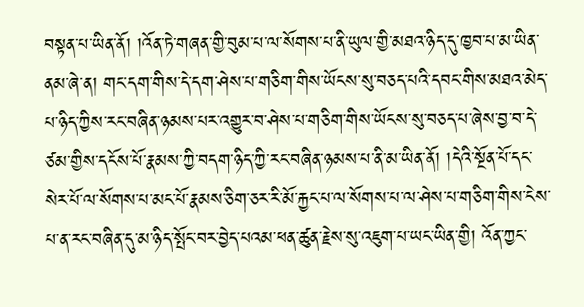བསྟན་པ་ཡིན་ནོ། །འོན་ཏེ་གཞན་གྱི་བུམ་པ་ལ་སོགས་པ་ནི་ཡུལ་གྱི་མཐའ་ཉིད་དུ་ཁྱབ་པ་མ་ཡིན་ནམ་ཞེ་ན། གང་དག་གིས་དེ་དག་ཤེས་པ་གཅིག་གིས་ཡོངས་སུ་བཅད་པའི་དབང་གིས་མཐའ་མེད་པ་ཉིད་ཀྱིས་རང་བཞིན་ཉམས་པར་འགྱུར་བ་ཤེས་པ་གཅིག་གིས་ཡོངས་སུ་བཅད་པ་ཞེས་བྱ་བ་དེ་ཙམ་གྱིས་དངོས་པོ་རྣམས་ཀྱི་བདག་ཉིད་ཀྱི་རང་བཞིན་ཉམས་པ་ནི་མ་ཡིན་ནོ། །དེའི་སྔོན་པོ་དང་སེར་པོ་ལ་སོགས་པ་མང་པོ་རྣམས་ཅིག་ཅར་རི་མོ་རྐྱང་པ་ལ་སོགས་པ་ལ་ཤེས་པ་གཅིག་གིས་ངེས་པ་ན་རང་བཞིན་དུ་མ་ཉིད་སྤོང་བར་བྱེད་པའམ་ཕན་ཚུན་རྗེས་སུ་འཇུག་པ་ཡང་ཡིན་གྱི། འོན་ཀྱང་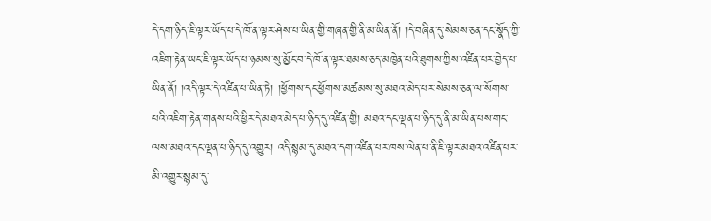དེ་དག་ཉིད་ཇི་ལྟར་ཡོད་པ་དེ་ཁོ་ན་ལྟར་ཤེས་པ་ཡིན་གྱི་གཞན་གྱི་ནི་མ་ཡིན་ནོ། །དེ་བཞིན་དུ་སེམས་ཅན་དང་སྣོད་ཀྱི་འཇིག་རྟེན་ཡང་ཇི་ལྟར་ཡོད་པ་ཉམས་སུ་མྱོང་བ་དེ་ཁོ་ན་ལྟར་ཐམས་ཅད་མཁྱེན་པའི་ཐུགས་ཀྱིས་འཛིན་པར་བྱེད་པ་ཡིན་ནོ། །འདི་ལྟར་དེ་འཛིན་པ་ཡིན་ཏེ། །ཕྱོགས་དང་ཕྱོགས་མཚམས་སུ་མཐའ་མེད་པར་སེམས་ཅན་ལ་སོགས་པའི་འཇིག་རྟེན་གནས་པའི་ཕྱིར་དེ་མཐའ་མེད་པ་ཉིད་དུ་འཛིན་གྱི། མཐའ་དང་ལྡན་པ་ཉིད་དུ་ནི་མ་ཡིན་པས་གང་ལས་མཐའ་དང་ལྡན་པ་ཉིད་དུ་འགྱུར། འདི་སྙམ་དུ་མཐའ་དག་འཛིན་པར་ཁས་ལེན་པ་ནི་ཇི་ལྟར་མཐའ་འཛིན་པར་མི་འགྱུར་སྙམ་དུ་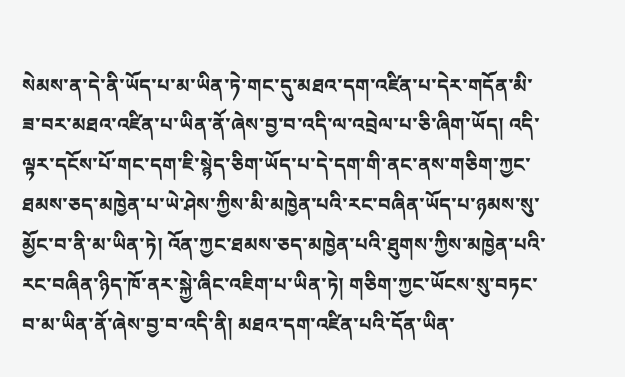སེམས་ན་དེ་ནི་ཡོད་པ་མ་ཡིན་ཏེ་གང་དུ་མཐའ་དག་འཛིན་པ་དེར་གདོན་མི་ཟ་བར་མཐའ་འཛིན་པ་ཡིན་ནོ་ཞེས་བྱ་བ་འདི་ལ་འབྲེལ་པ་ཅི་ཞིག་ཡོད། འདི་ལྟར་དངོས་པོ་གང་དག་ཇི་སྙེད་ཅིག་ཡོད་པ་དེ་དག་གི་ནང་ནས་གཅིག་ཀྱང་ཐམས་ཅད་མཁྱེན་པ་ཡེ་ཤེས་ཀྱིས་མི་མཁྱེན་པའི་རང་བཞིན་ཡོད་པ་ཉམས་སུ་མྱོང་བ་ནི་མ་ཡིན་ཏེ། འོན་ཀྱང་ཐམས་ཅད་མཁྱེན་པའི་ཐུགས་ཀྱིས་མཁྱེན་པའི་རང་བཞིན་ཉིད་ཁོ་ནར་སྐྱེ་ཞིང་འཇིག་པ་ཡིན་ཏེ། གཅིག་ཀྱང་ཡོངས་སུ་བཏང་བ་མ་ཡིན་ནོ་ཞེས་བྱ་བ་འདི་ནི། མཐའ་དག་འཛིན་པའི་དོན་ཡིན་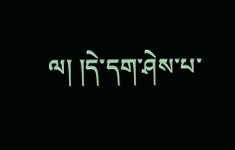ལ། །དེ་དག་ཤེས་པ་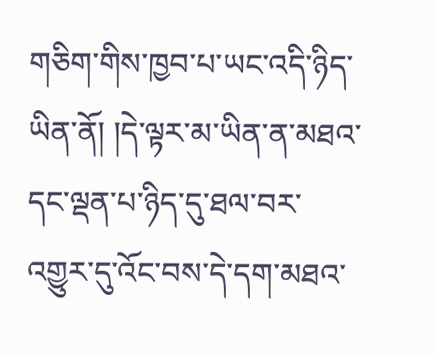གཅིག་གིས་ཁྱབ་པ་ཡང་འདི་ཉིད་ཡིན་ནོ། །དེ་ལྟར་མ་ཡིན་ན་མཐའ་དང་ལྡན་པ་ཉིད་དུ་ཐལ་བར་འགྱུར་དུ་འོང་བས་དེ་དག་མཐའ་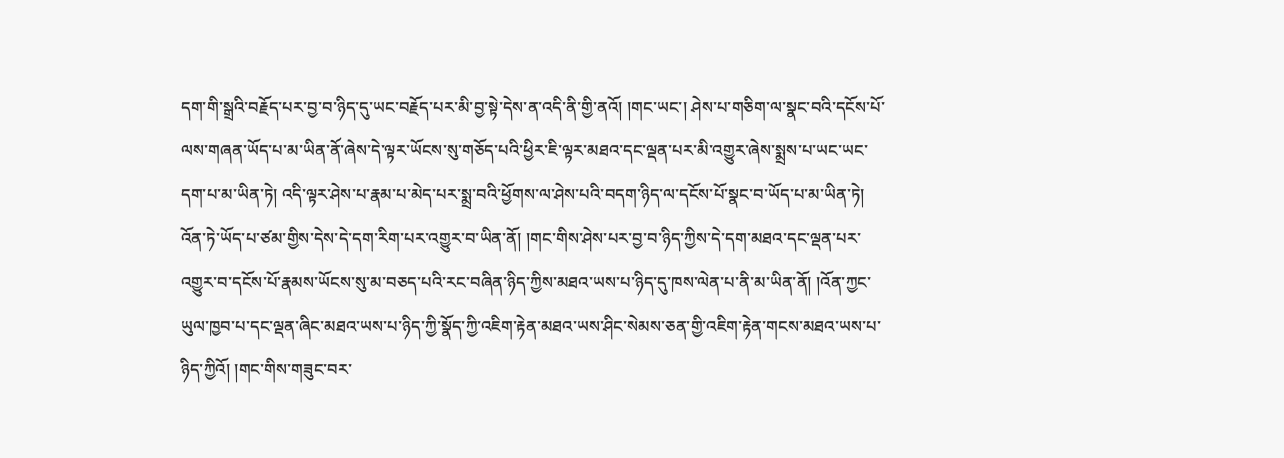དག་གི་སྒྲའི་བརྗོད་པར་བྱ་བ་ཉིད་དུ་ཡང་བརྗོད་པར་མི་བྱ་སྟེ་དེས་ན་འདི་ནི་གྱི་ནའོ། །གང་ཡང་། ཤེས་པ་གཅིག་ལ་སྣང་བའི་དངོས་པོ་ལས་གཞན་ཡོད་པ་མ་ཡིན་ནོ་ཞེས་དེ་ལྟར་ཡོངས་སུ་གཅོད་པའི་ཕྱིར་ཇི་ལྟར་མཐའ་དང་ལྡན་པར་མི་འགྱུར་ཞེས་སྨྲས་པ་ཡང་ཡང་དག་པ་མ་ཡིན་ཏེ། འདི་ལྟར་ཤེས་པ་རྣམ་པ་མེད་པར་སྨྲ་བའི་ཕྱོགས་ལ་ཤེས་པའི་བདག་ཉིད་ལ་དངོས་པོ་སྣང་བ་ཡོད་པ་མ་ཡིན་ཏེ། འོན་ཏེ་ཡོད་པ་ཙམ་གྱིས་དེས་དེ་དག་རིག་པར་འགྱུར་བ་ཡིན་ནོ། །གང་གིས་ཤེས་པར་བྱ་བ་ཉིད་ཀྱིས་དེ་དག་མཐའ་དང་ལྡན་པར་འགྱུར་བ་དངོས་པོ་རྣམས་ཡོངས་སུ་མ་བཅད་པའི་རང་བཞིན་ཉིད་ཀྱིས་མཐའ་ཡས་པ་ཉིད་དུ་ཁས་ལེན་པ་ནི་མ་ཡིན་ནོ། །འོན་ཀྱང་ཡུལ་ཁྱབ་པ་དང་ལྡན་ཞིང་མཐའ་ཡས་པ་ཉིད་ཀྱི་སྣོད་ཀྱི་འཇིག་རྟེན་མཐའ་ཡས་ཤིང་སེམས་ཅན་གྱི་འཇིག་རྟེན་གངས་མཐའ་ཡས་པ་ཉིད་ཀྱིའོ། །གང་གིས་གཟུང་བར་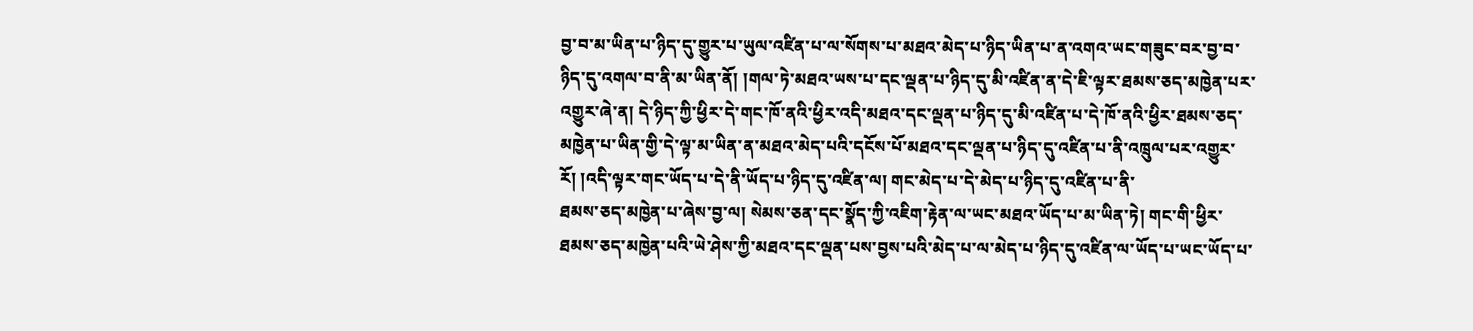བྱ་བ་མ་ཡིན་པ་ཉིད་དུ་གྱུར་པ་ཡུལ་འཛིན་པ་ལ་སོགས་པ་མཐའ་མེད་པ་ཉིད་ཡིན་པ་ན་འགའ་ཡང་གཟུང་བར་བྱ་བ་ཉིད་དུ་འགལ་བ་ནི་མ་ཡིན་ནོ། །གལ་ཏེ་མཐའ་ཡས་པ་དང་ལྡན་པ་ཉིད་དུ་མི་འཛིན་ན་དེ་ཇི་ལྟར་ཐམས་ཅད་མཁྱེན་པར་འགྱུར་ཞེ་ན། དེ་ཉིད་ཀྱི་ཕྱིར་དེ་གང་ཁོ་ནའི་ཕྱིར་འདི་མཐའ་དང་ལྡན་པ་ཉིད་དུ་མི་འཛིན་པ་དེ་ཁོ་ནའི་ཕྱིར་ཐམས་ཅད་མཁྱེན་པ་ཡིན་གྱི་དེ་ལྟ་མ་ཡིན་ན་མཐའ་མེད་པའི་དངོས་པོ་མཐའ་དང་ལྡན་པ་ཉིད་དུ་འཛིན་པ་ནི་འཁྲུལ་པར་འགྱུར་རོ། །འདི་ལྟར་གང་ཡོད་པ་དེ་ནི་ཡོད་པ་ཉིད་དུ་འཛིན་ལ། གང་མེད་པ་དེ་མེད་པ་ཉིད་དུ་འཛིན་པ་ནི་
ཐམས་ཅད་མཁྱེན་པ་ཞེས་བྱ་ལ། སེམས་ཅན་དང་སྣོད་ཀྱི་འཇིག་རྟེན་ལ་ཡང་མཐའ་ཡོད་པ་མ་ཡིན་ཏེ། གང་གི་ཕྱིར་ཐམས་ཅད་མཁྱེན་པའི་ཡེ་ཤེས་ཀྱི་མཐའ་དང་ལྡན་པས་བྱས་པའི་མེད་པ་ལ་མེད་པ་ཉིད་དུ་འཛིན་ལ་ཡོད་པ་ཡང་ཡོད་པ་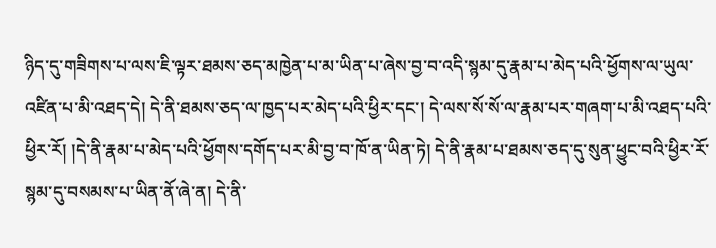ཉིད་དུ་གཟིགས་པ་ལས་ཇི་ལྟར་ཐམས་ཅད་མཁྱེན་པ་མ་ཡིན་པ་ཞེས་བྱ་བ་འདི་སྙམ་དུ་རྣམ་པ་མེད་པའི་ཕྱོགས་ལ་ཡུལ་འཛིན་པ་མི་འཐད་དེ། དེ་ནི་ཐམས་ཅད་ལ་ཁྱད་པར་མེད་པའི་ཕྱིར་དང་། དེ་ལས་སོ་སོ་ལ་རྣམ་པར་གཞག་པ་མི་འཐད་པའི་ཕྱིར་རོ། །དེ་ནི་རྣམ་པ་མེད་པའི་ཕྱོགས་དགོད་པར་མི་བྱ་བ་ཁོ་ན་ཡིན་ཏེ། དེ་ནི་རྣམ་པ་ཐམས་ཅད་དུ་སུན་ཕྱུང་བའི་ཕྱིར་རོ་སྙམ་དུ་བསམས་པ་ཡིན་ནོ་ཞེ་ན། དེ་ནི་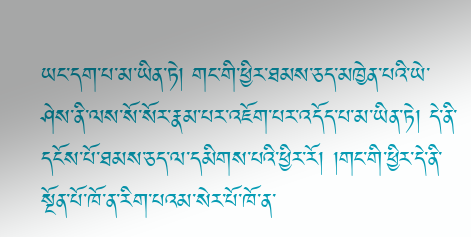ཡང་དག་པ་མ་ཡིན་ཏེ། གང་གི་ཕྱིར་ཐམས་ཅད་མཁྱེན་པའི་ཡེ་ཤེས་ནི་ལས་སོ་སོར་རྣམ་པར་འཇོག་པར་འདོད་པ་མ་ཡིན་ཏེ། དེ་ནི་དངོས་པོ་ཐམས་ཅད་ལ་དམིགས་པའི་ཕྱིར་རོ། །གང་གི་ཕྱིར་དེ་ནི་སྔོན་པོ་ཁོ་ན་རིག་པའམ་སེར་པོ་ཁོ་ན་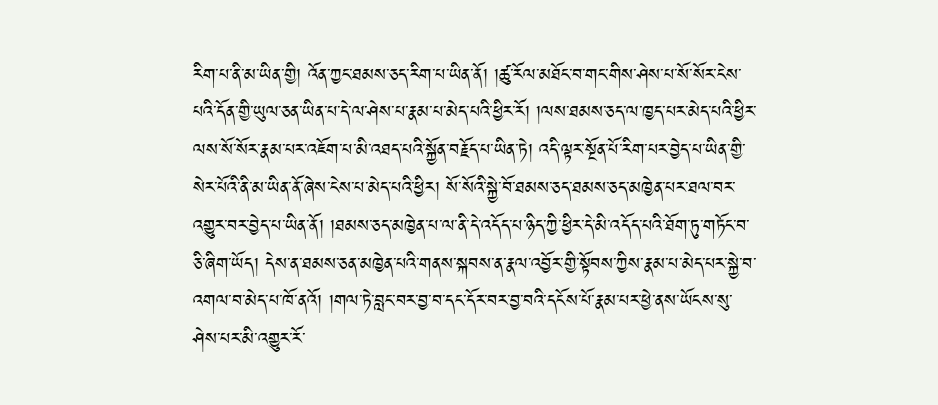རིག་པ་ནི་མ་ཡིན་གྱི། འོན་ཀྱང་ཐམས་ཅད་རིག་པ་ཡིན་ནོ། །ཚུ་རོལ་མཐོང་བ་གང་གིས་ཤེས་པ་སོ་སོར་ངེས་པའི་དོན་གྱི་ཡུལ་ཅན་ཡིན་པ་དེ་ལ་ཤེས་པ་རྣམ་པ་མེད་པའི་ཕྱིར་རོ། །ལས་ཐམས་ཅད་ལ་ཁྱད་པར་མེད་པའི་ཕྱིར་ལས་སོ་སོར་རྣམ་པར་འཇོག་པ་མི་འཐད་པའི་སྐྱོན་བརྗོད་པ་ཡིན་ཏེ། འདི་ལྟར་སྔོན་པོ་རིག་པར་བྱེད་པ་ཡིན་གྱི་སེར་པོའི་ནི་མ་ཡིན་ནོ་ཞེས་ངེས་པ་མེད་པའི་ཕྱིར། སོ་སོའི་སྐྱེ་བོ་ཐམས་ཅད་ཐམས་ཅད་མཁྱེན་པར་ཐལ་བར་འགྱུར་བར་བྱེད་པ་ཡིན་ནོ། །ཐམས་ཅད་མཁྱེན་པ་ལ་ནི་དེ་འདོད་པ་ཉིད་ཀྱི་ཕྱིར་དེ་མི་འདོད་པའི་ཐོག་ཏུ་གཏོང་བ་ཅི་ཞིག་ཡོད། དེས་ན་ཐམས་ཅན་མཁྱེན་པའི་གནས་སྐབས་ན་རྣལ་འབྱོར་གྱི་སྟོབས་ཀྱིས་རྣམ་པ་མེད་པར་སྐྱེ་བ་འགལ་བ་མེད་པ་ཁོ་ནའོ། །གལ་ཏེ་བླང་བར་བྱ་བ་དང་དོར་བར་བྱ་བའི་དངོས་པོ་རྣམ་པར་ཕྱེ་ནས་ཡོངས་སུ་ཤེས་པར་མི་འགྱུར་རོ་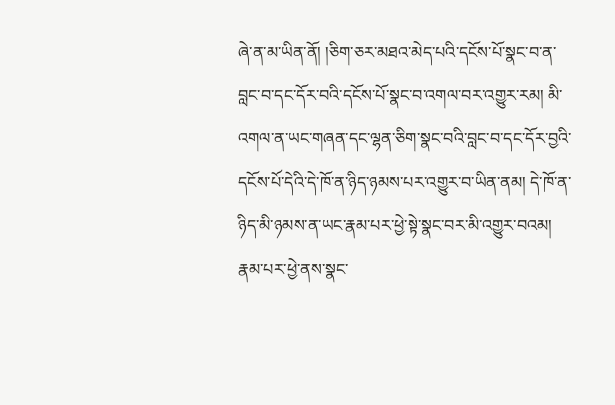ཞེ་ན་མ་ཡིན་ནོ། །ཅིག་ཅར་མཐའ་མེད་པའི་དངོས་པོ་སྣང་བ་ན་བླང་བ་དང་དོར་བའི་དངོས་པོ་སྣང་བ་འགལ་བར་འགྱུར་རམ། མི་འགལ་ན་ཡང་གཞན་དང་ལྷན་ཅིག་སྣང་བའི་བླང་བ་དང་དོར་བྱའི་དངོས་པོ་དེའི་དེ་ཁོ་ན་ཉིད་ཉམས་པར་འགྱུར་བ་ཡིན་ནམ། དེ་ཁོ་ན་ཉིད་མི་ཉམས་ན་ཡང་རྣམ་པར་ཕྱེ་སྟེ་སྣང་བར་མི་འགྱུར་བའམ། རྣམ་པར་ཕྱེ་ནས་སྣང་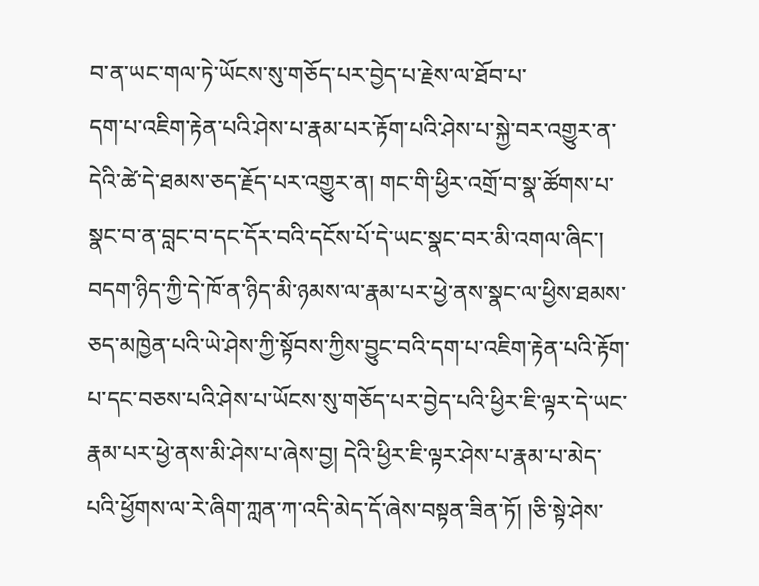བ་ན་ཡང་གལ་ཏེ་ཡོངས་སུ་གཅོད་པར་བྱེད་པ་རྗེས་ལ་ཐོབ་པ་
དག་པ་འཇིག་རྟེན་པའི་ཤེས་པ་རྣམ་པར་རྟོག་པའི་ཤེས་པ་སྐྱེ་བར་འགྱུར་ན་དེའི་ཚེ་དེ་ཐམས་ཅད་རྗོད་པར་འགྱུར་ན། གང་གི་ཕྱིར་འགྲོ་བ་སྣ་ཚོགས་པ་སྣང་བ་ན་བླང་བ་དང་དོར་བའི་དངོས་པོ་དེ་ཡང་སྣང་བར་མི་འགལ་ཞིང་། བདག་ཉིད་ཀྱི་དེ་ཁོ་ན་ཉིད་མི་ཉམས་ལ་རྣམ་པར་ཕྱེ་ནས་སྣང་ལ་ཕྱིས་ཐམས་ཅད་མཁྱེན་པའི་ཡེ་ཤེས་ཀྱི་སྟོབས་ཀྱིས་བྱུང་བའི་དག་པ་འཇིག་རྟེན་པའི་རྟོག་པ་དང་བཅས་པའི་ཤེས་པ་ཡོངས་སུ་གཅོད་པར་བྱེད་པའི་ཕྱིར་ཇི་ལྟར་དེ་ཡང་རྣམ་པར་ཕྱེ་ནས་མི་ཤེས་པ་ཞེས་བྱ། དེའི་ཕྱིར་ཇི་ལྟར་ཤེས་པ་རྣམ་པ་མེད་པའི་ཕྱོགས་ལ་རེ་ཞིག་ཀླན་ཀ་འདི་མེད་དོ་ཞེས་བསྟན་ཟིན་ཏོ། །ཅི་སྟེ་ཤེས་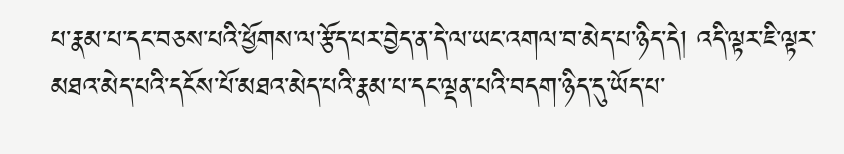པ་རྣམ་པ་དང་བཅས་པའི་ཕྱོགས་ལ་རྩོད་པར་བྱེད་ན་དེ་ལ་ཡང་འགལ་བ་མེད་པ་ཉིད་དེ། འདི་ལྟར་ཇི་ལྟར་མཐའ་མེད་པའི་དངོས་པོ་མཐའ་མེད་པའི་རྣམ་པ་དང་ལྡན་པའི་བདག་ཉིད་དུ་ཡོད་པ་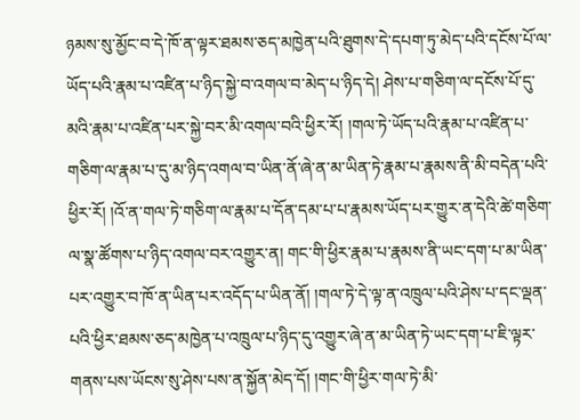ཉམས་སུ་མྱོང་བ་དེ་ཁོ་ན་ལྟར་ཐམས་ཅད་མཁྱེན་པའི་ཐུགས་དེ་དཔག་ཏུ་མེད་པའི་དངོས་པོ་ལ་ཡོད་པའི་རྣམ་པ་འཛིན་པ་ཉིད་སྐྱེ་བ་འགལ་བ་མེད་པ་ཉིད་དེ། ཤེས་པ་གཅིག་ལ་དངོས་པོ་དུ་མའི་རྣམ་པ་འཛིན་པར་སྐྱེ་བར་མི་འགལ་བའི་ཕྱིར་རོ། །གལ་ཏེ་ཡོད་པའི་རྣམ་པ་འཛིན་པ་གཅིག་ལ་རྣམ་པ་དུ་མ་ཉིད་འགལ་བ་ཡིན་ནོ་ཞེ་ན་མ་ཡིན་ཏེ་རྣམ་པ་རྣམས་ནི་མི་བདེན་པའི་ཕྱིར་རོ། །འོ་ན་གལ་ཏེ་གཅིག་ལ་རྣམ་པ་དོན་དམ་པ་པ་རྣམས་ཡོད་པར་གྱུར་ན་དེའི་ཚེ་གཅིག་ལ་སྣ་ཚོགས་པ་ཉིད་འགལ་བར་འགྱུར་ན། གང་གི་ཕྱིར་རྣམ་པ་རྣམས་ནི་ཡང་དག་པ་མ་ཡིན་པར་འགྱུར་བ་ཁོ་ན་ཡིན་པར་འདོད་པ་ཡིན་ནོ། །གལ་ཏེ་དེ་ལྟ་ན་འཁྲུལ་པའི་ཤེས་པ་དང་ལྡན་པའི་ཕྱིར་ཐམས་ཅད་མཁྱེན་པ་འཁྲུལ་པ་ཉིད་དུ་འགྱུར་ཞེ་ན་མ་ཡིན་ཏེ་ཡང་དག་པ་ཇི་ལྟར་གནས་པས་ཡོངས་སུ་ཤེས་པས་ན་སྐྱོན་མེད་དོ། །གང་གི་ཕྱིར་གལ་ཏེ་མི་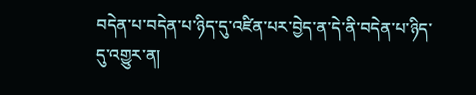བདེན་པ་བདེན་པ་ཉིད་དུ་འཛིན་པར་བྱེད་ན་དེ་ནི་བདེན་པ་ཉིད་དུ་འགྱུར་ན།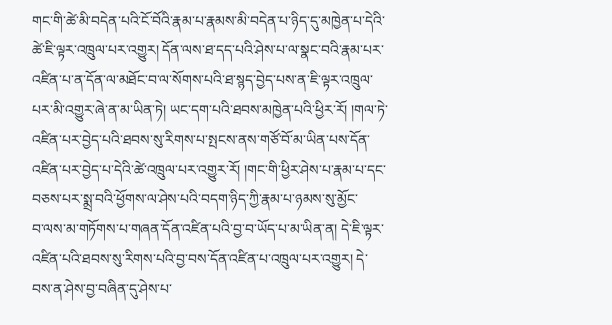གང་གི་ཚེ་མི་བདེན་པའི་ངོ་བོའི་རྣམ་པ་རྣམས་མི་བདེན་པ་ཉིད་དུ་མཁྱེན་པ་དེའི་ཚེ་ཇི་ལྟར་འཁྲུལ་པར་འགྱུར། དོན་ལས་ཐ་དད་པའི་ཤེས་པ་ལ་སྣང་བའི་རྣམ་པར་འཛིན་པ་ན་དོན་ལ་མཐོང་བ་ལ་སོགས་པའི་ཐ་སྙད་བྱེད་པས་ན་ཇི་ལྟར་འཁྲུལ་པར་མི་འགྱུར་ཞེ་ན་མ་ཡིན་ཏེ། ཡང་དག་པའི་ཐབས་མཁྱེན་པའི་ཕྱིར་རོ། །གལ་ཏེ་འཛིན་པར་བྱེད་པའི་ཐབས་སུ་རིགས་པ་སྤངས་ནས་གཙོ་བོ་མ་ཡིན་པས་དོན་འཛིན་པར་བྱེད་པ་དེའི་ཚེ་འཁྲུལ་པར་འགྱུར་རོ། །གང་གི་ཕྱིར་ཤེས་པ་རྣམ་པ་དང་བཅས་པར་སྨྲ་བའི་ཕྱོགས་ལ་ཤེས་པའི་བདག་ཉིད་ཀྱི་རྣམ་པ་ཉམས་སུ་མྱོང་
བ་ལས་མ་གཏོགས་པ་གཞན་དོན་འཛིན་པའི་བྱ་བ་ཡོད་པ་མ་ཡིན་ན། དེ་ཇི་ལྟར་འཛིན་པའི་ཐབས་སུ་རིགས་པའི་བྱ་བས་དོན་འཛིན་པ་འཁྲུལ་པར་འགྱུར། དེ་བས་ན་ཤེས་བྱ་བཞིན་དུ་ཤེས་པ་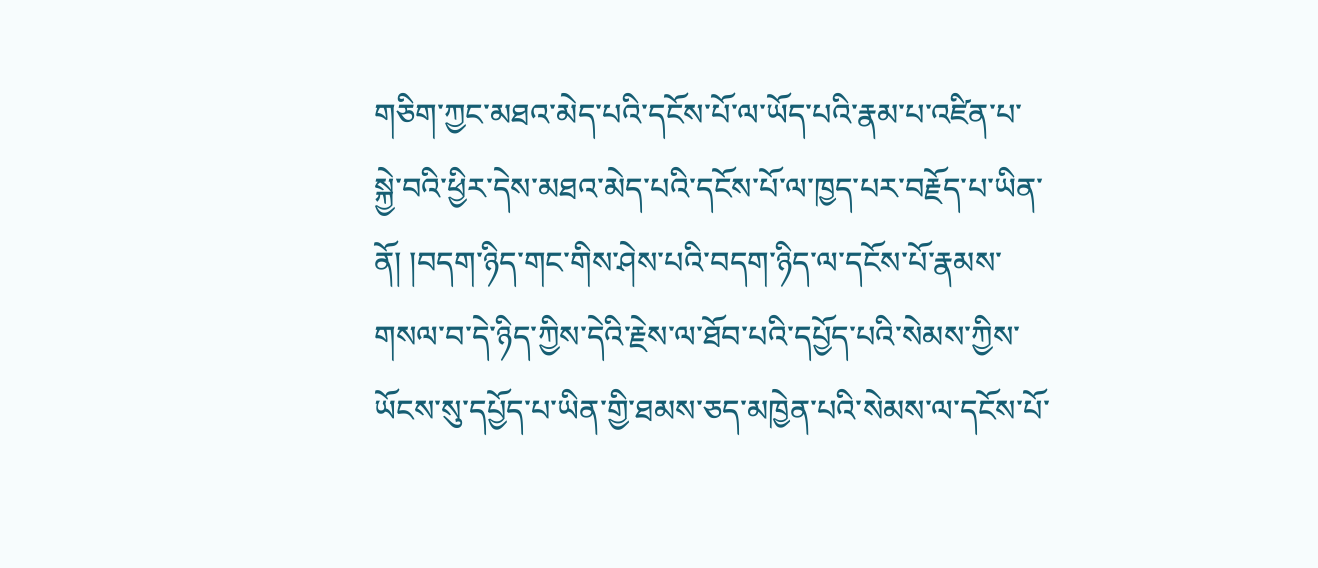གཅིག་ཀྱང་མཐའ་མེད་པའི་དངོས་པོ་ལ་ཡོད་པའི་རྣམ་པ་འཛིན་པ་སྐྱེ་བའི་ཕྱིར་དེས་མཐའ་མེད་པའི་དངོས་པོ་ལ་ཁྱད་པར་བརྗོད་པ་ཡིན་ནོ། །བདག་ཉིད་གང་གིས་ཤེས་པའི་བདག་ཉིད་ལ་དངོས་པོ་རྣམས་གསལ་བ་དེ་ཉིད་ཀྱིས་དེའི་རྗེས་ལ་ཐོབ་པའི་དཔྱོད་པའི་སེམས་ཀྱིས་ཡོངས་སུ་དཔྱོད་པ་ཡིན་གྱི་ཐམས་ཅད་མཁྱེན་པའི་སེམས་ལ་དངོས་པོ་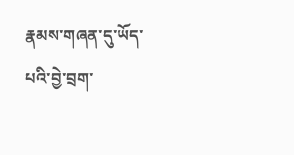རྣམས་གཞན་དུ་ཡོད་པའི་བྱེ་བྲག་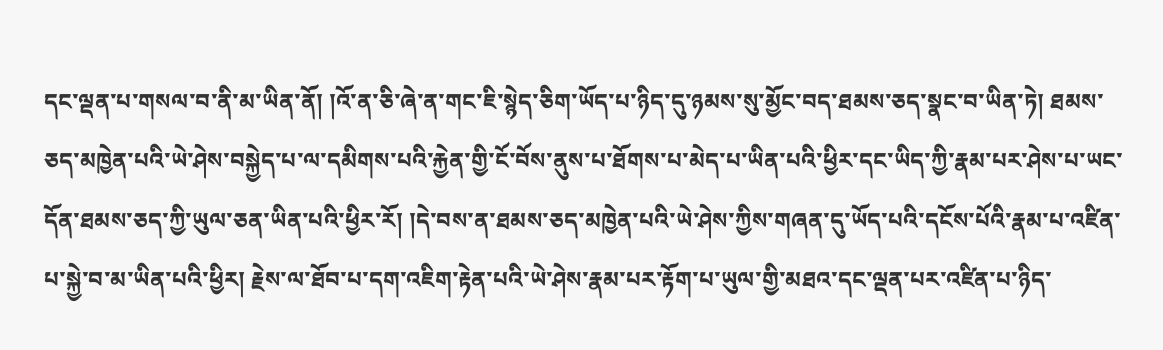དང་ལྡན་པ་གསལ་བ་ནི་མ་ཡིན་ནོ། །འོ་ན་ཅི་ཞེ་ན་གང་ཇི་སྙེད་ཅིག་ཡོད་པ་ཉིད་དུ་ཉམས་སུ་མྱོང་བད་ཐམས་ཅད་སྣང་བ་ཡིན་ཏེ། ཐམས་ཅད་མཁྱེན་པའི་ཡེ་ཤེས་བསྐྱེད་པ་ལ་དམིགས་པའི་རྐྱེན་གྱི་ངོ་བོས་ནུས་པ་ཐོགས་པ་མེད་པ་ཡིན་པའི་ཕྱིར་དང་ཡིད་ཀྱི་རྣམ་པར་ཤེས་པ་ཡང་དོན་ཐམས་ཅད་ཀྱི་ཡུལ་ཅན་ཡིན་པའི་ཕྱིར་རོ། །དེ་བས་ན་ཐམས་ཅད་མཁྱེན་པའི་ཡེ་ཤེས་ཀྱིས་གཞན་དུ་ཡོད་པའི་དངོས་པོའི་རྣམ་པ་འཛིན་པ་སྐྱེ་བ་མ་ཡིན་པའི་ཕྱིར། རྗེས་ལ་ཐོབ་པ་དག་འཇིག་རྟེན་པའི་ཡེ་ཤེས་རྣམ་པར་རྟོག་པ་ཡུལ་གྱི་མཐའ་དང་ལྡན་པར་འཛིན་པ་ཉིད་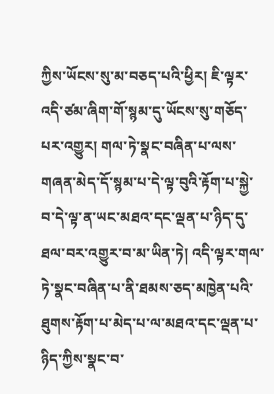ཀྱིས་ཡོངས་སུ་མ་བཅད་པའི་ཕྱིར། ཇི་ལྟར་འདི་ཙམ་ཞིག་གོ་སྙམ་དུ་ཡོངས་སུ་གཅོད་པར་འགྱུར། གལ་ཏེ་སྣང་བཞིན་པ་ལས་གཞན་མེད་དོ་སྙམ་པ་དེ་ལྟ་བུའི་རྟོག་པ་སྐྱེ་བ་དེ་ལྟ་ན་ཡང་མཐའ་དང་ལྡན་པ་ཉིད་དུ་ཐལ་བར་འགྱུར་བ་མ་ཡིན་ཏེ། འདི་ལྟར་གལ་ཏེ་སྣང་བཞིན་པ་ནི་ཐམས་ཅད་མཁྱེན་པའི་ཐུགས་རྟོག་པ་མེད་པ་ལ་མཐའ་དང་ལྡན་པ་ཉིད་ཀྱིས་སྣང་བ་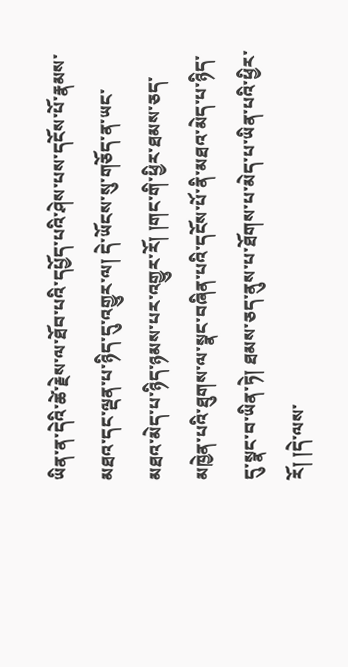ཡིན་ན་དེའི་ཚེ་རྗེས་ལ་ཐོབ་པའི་དཔྱོད་པའི་ཤེས་པས་དངོས་པོ་རྣམས་མཐའ་དང་ལྡན་པ་ཉིད་དུ་འགྱུར་ལ། དེ་ཡོངས་སུ་གཅོད་ན་ཡང་མཐའ་མེད་པ་ཉིད་ཉམས་པར་འགྱུར་རོ། །གང་གི་ཕྱིར་ཐམས་ཅད་མཁྱེན་པའི་ཐུགས་ལ་སྣང་བཞིན་པའི་དངོས་པོ་ནི་མཐའ་མེད་པ་ཉིད་དུ་སྣང་བ་ཡིན་ཏེ། ཐམས་ཅད་ནུས་པ་ཐོགས་པ་མེད་པ་ཡིན་པའི་ཕྱིར་རོ། །དེ་ལས་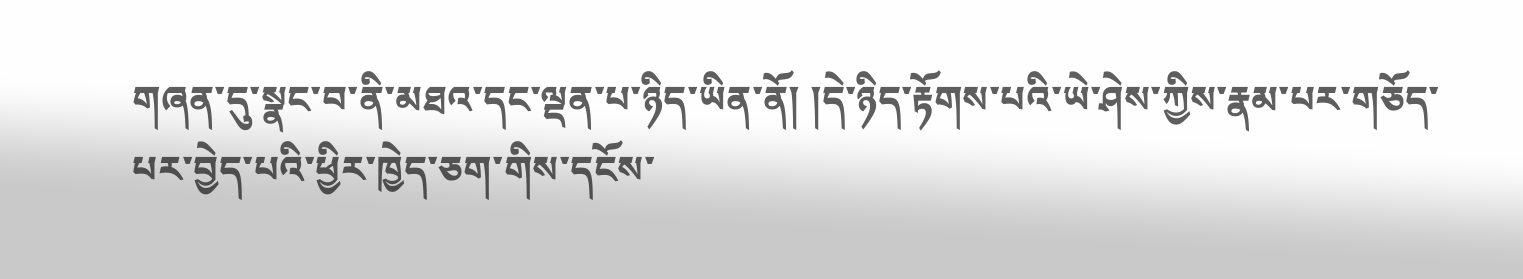གཞན་དུ་སྣང་བ་ནི་མཐའ་དང་ལྡན་པ་ཉིད་ཡིན་ནོ། །དེ་ཉིད་རྟོགས་པའི་ཡེ་ཤེས་ཀྱིས་རྣམ་པར་གཅོད་པར་བྱེད་པའི་ཕྱིར་ཁྱེད་ཅག་གིས་དངོས་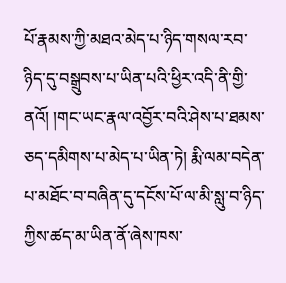པོ་རྣམས་ཀྱི་མཐའ་མེད་པ་ཉིད་གསལ་རབ་ཉིད་དུ་བསྒྲུབས་པ་ཡིན་པའི་ཕྱིར་འདི་ནི་གྱི་ནའོ། །གང་ཡང་རྣལ་འབྱོར་བའི་ཤེས་པ་ཐམས་ཅད་དམིགས་པ་མེད་པ་ཡིན་ཏེ། རྨི་ལམ་བདེན་པ་མཐོང་བ་བཞིན་དུ་དངོས་པོ་ལ་མི་སླུ་བ་ཉིད་ཀྱིས་ཚད་མ་ཡིན་ནོ་ཞེས་ཁས་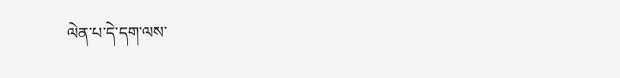ལེན་པ་དེ་དག་ལས་